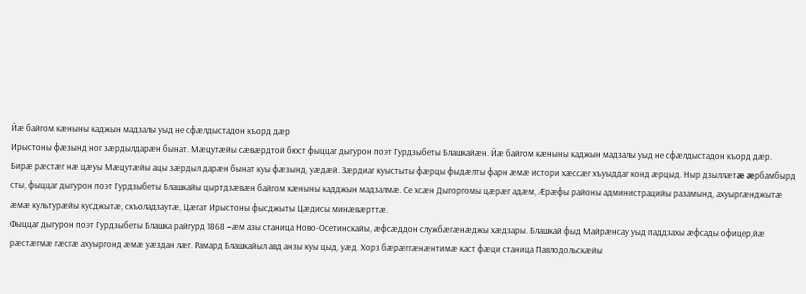Йæ байгом кæныны каджын мадзалы уыд не сфæлдыстадон къорд дæр
Ирыстоны фæзынд ног зæрдылдарæн бынат. Мæцутæйы сæвæрдтой бюст фыццаг дыгурон поэт Гурдзыбеты Блашкайæн. Йæ байгом кæныны каджын мадзалы уыд не сфæлдыстадон къорд дæр.
Бирæ рæстæг нæ цæуы Мæцутæйы ацы зæрдыл дарæн бынат куы фæзынд, уæдæй. Зæрдиаг куыстыты фæрцы фыдæлты фарн æмæ истори хæссæг хъуыддаг конд æрцыд. Ныр дзыллæтæ æрбамбырд сты, фыццаг дыгурон поэт Гурдзыбеты Блашкайы цыртдзæвæн байгом кæныны кадджын мадзалмæ. Се хсæн Дыгоргомы цæрæг адæм, Æрæфы районы администрацийы разамынд, ахуыргæнджытæ æмæ культурæйы кусджытæ, скъоладзаутæ, Цæгат Ирыстоны фысджыты Цæдисы минæвæрттæ.
Фыццаг дыгурон поэт Гурдзыбеты Блашка райгурд 1868 –æм азы станица Ново-Осетинскайы, æфсæддон службæгæнæджы хæдзары. Блашкай фыд Майрæнсау уыд паддзахы æфсады офицер,йæ рæстæгмæ гæсгæ ахуыргонд æмæ уæздан лæг. Рамард Блашкайыл авд анзы куы цыд, уæд. Хорз бæрæггæнæнтимæ каст фæци станица Павлодольскæйы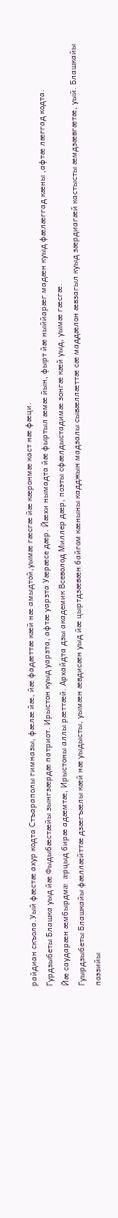райдиан скъола.Уый фæстæ ахур кодта Стъараполы гимназы, фæлæ йæ, йæ фадæттæ кæй нæ амыдтой,уымæ гæсгæ йæ кæронмæ каст нæ фæци.
Гурдзыбеты Блашка уыд йæ Фыдыбæстæйы зынгзæрдæ патриот. Ирыстон куыд уарзта, афтæ уарзта Уæрæсе дæр. Йæхи нымадта йæ фыртыл æмæ йын, фырт йæ ныййарæг мадæн куыд фæлæггад кæны ,афтæ лæггад кодта.
Йæ саударæн æмбырдмæ æрцыд бирæ адæмтæ, Ирыстоны аллы рæттæй. Архайдта дзы академик Всеволод Миллер дæр, поэты сфæлдыстадимæ зонгæ кæй уыд, уымæ гæсгæ.
Гуырдзыбеты Блашкайы фæллæйттæ дзæгъæлы кæй нæ уыдысты, уымæн æвдисæн уыд йæ цыртдзæвæн байгом кæныны кадджын мадзалы сывæллæттæ сæ маддæлон æвзагыл куыд зæрдиагæй кастысты æмдзæвгæтæ, уый. Блашкайы поэзийы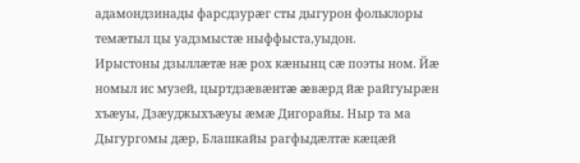адамондзинады фарсдзурæг сты дыгурон фольклоры темæтыл цы уадзмыстæ ныффыста,уыдон.
Ирыстоны дзыллæтæ нæ рох кæнынц сæ поэты ном. Йæ номыл ис музей, цыртдзæвæнтæ æвæрд йæ райгуырæн хъæуы, Дзæуджыхъæуы æмæ Дигорайы. Ныр та ма Дыгургомы дæр, Блашкайы рагфыдæлтæ кæцæй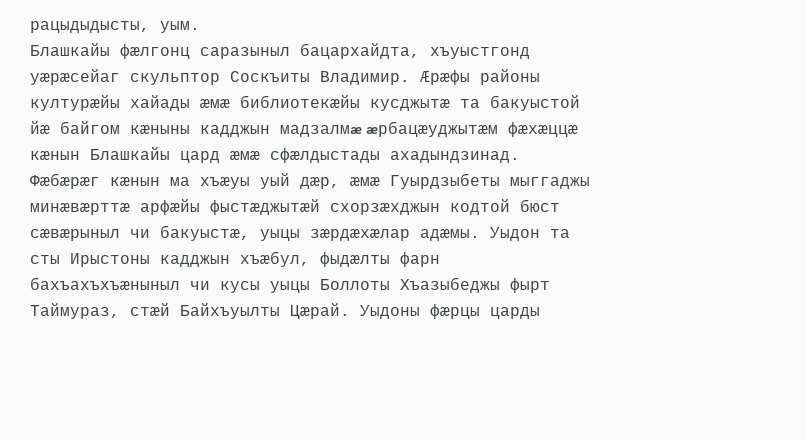рацыдыдысты, уым.
Блашкайы фæлгонц саразыныл бацархайдта, хъуыстгонд уæрæсейаг скульптор Соскъиты Владимир. Æрæфы районы културæйы хайады æмæ библиотекæйы кусджытæ та бакуыстой йæ байгом кæныны кадджын мадзалмæ æрбацæуджытæм фæхæццæ кæнын Блашкайы цард æмæ сфæлдыстады ахадындзинад. Фæбæрæг кæнын ма хъæуы уый дæр, æмæ Гуырдзыбеты мыггаджы минæвæрттæ арфæйы фыстæджытæй схорзæхджын кодтой бюст сæвæрыныл чи бакуыстæ, уыцы зæрдæхæлар адæмы. Уыдон та сты Ирыстоны кадджын хъæбул, фыдæлты фарн бахъахъхъæныныл чи кусы уыцы Боллоты Хъазыбеджы фырт Таймураз, стæй Байхъуылты Цæрай. Уыдоны фæрцы царды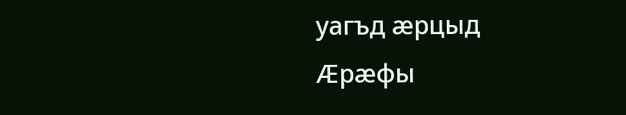уагъд æрцыд Æрæфы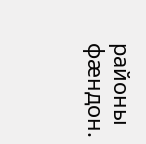районы фæндон.